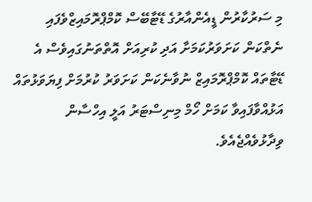މި ސަރުކާރުން ޑީއެންއާރުގެ ޑޭޓާބޭސް ކޮމްޕްރޮމައިޒްވެފައި ނެތްކަން ކަށަވަރުކަމަށާ އަދި ކުރިއަށް އޮތްތަނުގައިވެސް އެ ޑޭޓާތައް ކޮމްޕްރޮމައިޒް ނުވާނެކަން ކަށަވަރު ކުރުމަށް ފިޔަވަޅުތައް އަޅުއްވާފައިވާ ކަމަށް ހޯމް މިނިސްޓަރު އަލީ އިހްސާން ވިދާޅުވެއްޖެއެވެ.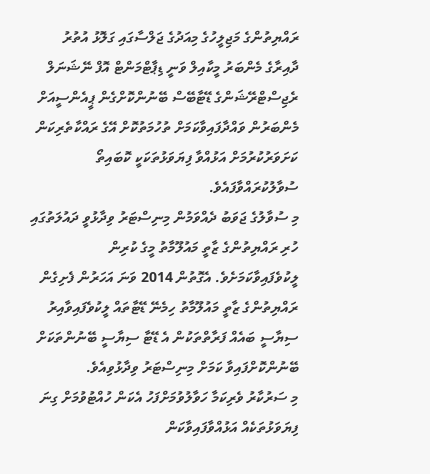ރައްޔިތުންގެ މަޖިލީހުގެ މިއަދުގެ ޖަލްސާގައި ގަލޮޅު އުތުރު ދާއިރާގެ މެންބަރު މީކާއިލް ވަނީ ޑިޕާޓްމަންޓް އޮފް ނޭޝަނަލް ރެޖިސްޓްރޭޝަންގެ ޑޭޓާބޭސް ބޭނުންކޮށްގެން ޕީއެންސީއަށް މެންބަރުން ވައްދާފައިވާކަމަށް ތުހުމަތުކޮށް އޭގެ ރައްކާތެރިކަން ކަށަވަރުކުރުމަށް އަޅުއްވާ ފިޔަވަޅުތަކަކީ ކޮބައިތޯ ސުވާލުކުރައްވާފައެވެ.
މި ސުވާލުގެ ޖަވަބު ދެއްވަމުން މިނިސްޓަރު ވިދާޅުވީ ދައުލަތުގައި ހުރި ރައްޔިތުންގެ ޒާތީ މައުލޫމާތު މީގެ ކުރިން ލީކުވެފައިވާކަމަށެވެ. އެގޮތުން 2014 ވަނަ އަހަރުން ފެށިގެން ރައްޔިތުންގެ ޒާތީ މައުލޫމާތު ހިމެނޭ ޑޭޓާތައް ލީކުވެފައިވާއިރު ސިޔާސީ ބައެއް ފަރާތްތަކުން އެ ޑޭޓާ ސިޔާސީ ބޭނުންތަކަށް ބޭނުންކޮށްފައިވާ ކަމަށް މިނިސްޓަރު ވިދާޅުވިއެވެ.
މި ސަރުކާރު ވެރިކަމާ ހަވާލުވުމަށްފަހު އެކަން ހުއްޓުވުމަށް ގިނަ ފިޔަވަޅުތަކެއް އަޅުއްވާފައިވާކަން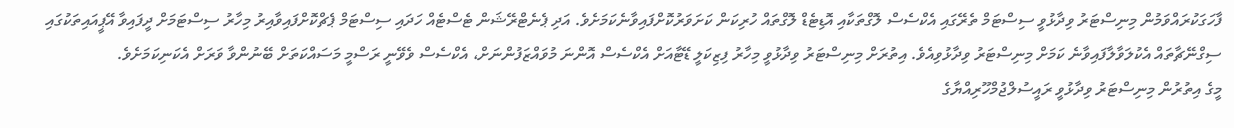ފާހަގަކުރައްވަމުން މިނިސްޓަރު ވިދާޅުވީ ސިސްޓަމް ތެރޭގައި އެކްސެސް ލޮގްތަކާއި އޮޑިޓެޑް ލޮގްތައް ހުރިކަން ކަށަވަރުކޮށްފައިވާނެކަމަށެވެ. އަދި ޕެނެޓްރޭޝަން ޓެސްޓެއް ހަދައި ސިސްޓަމް ޕެޗްކޮށްފައިވާއިރު މިހާރު ސިސްޓަމަށް ދީފައިވާ އޭޕީއައިތަކުގައި ސިގްނޭޗާތައް އެކުލަވާލާފައިވާނެ ކަމަށް މިނިސްޓަރު ވިދާޅުވިއެވެ. އިތުރަށް މިނިސްޓަރު ވިދާޅުވީ މިހާރު ފިޒިކަލީ ޑޭޓާއަށް އެކްސެސް އޮންނަ މުވައްޒަފުންނަށް، އެކްސެސް ވެވޭނީ ރަސްމީ މަސައްކަތަށް ބޭނުންވާ ވަރަށް އެކަނިކަމަށެވެ.
މީގެ އިތުރުން މިނިސްޓަރު ވިދާޅުވީ ރައީސުލްޖުމްހޫރިއްޔާގެ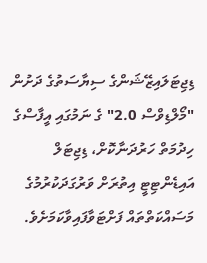ޑިޖިޓަލައިޒޭޝަންގެ ސިޔާސަތުގެ ދަށުން "މޯލްޑިވްސް 2.0" ގެ ނަމުގައި އީފާސްގެ ހިދުމަތް ހަރުދަނާކޮށް، ޑިޖިޓަލް އައިޑެންޓިޓީ އިތުރަށް ވަރުގަދަކުރުމުގެ މަސައްކަތްތައް ފަށްޓަވާފައިވާކަމަށެވެ.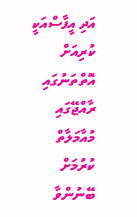އަދި އީފާސްއަކީ ކުރިއަށް އޮތްތަނުގައި ރާއްޖޭގައި މުއާމަލާތް ކުރުމަށް ބޭނުންވާ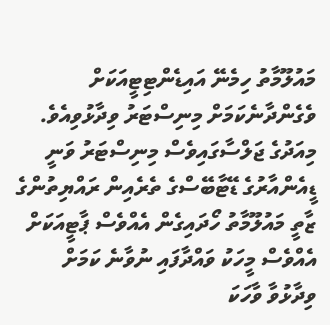މައުލޫމާތު ހިމެނޭ އައިޑެންޓިޓީއަކަށް ވެގެންދާނެކަމަށް މިނިސްޓަރު ވިދާޅުވިއެވެ.
މިއަދުގެ ޖަލްސާގައިވެސް މިނިސްޓަރު ވަނީ ޑީއެންއާރުގެ ޑޭޓާބޭސްގެ ތެރެއިން ރައްޔިތުންގެ ޒާތީ މައުލޫމާތު ހޯދައިގެން އެއްވެސް ޕާޓީއަކަށް އެއްވެސް މީހަކު ވައްދާފައި ނުވާނެ ކަމަށް ވިދާޅުވާ ވާހަކަ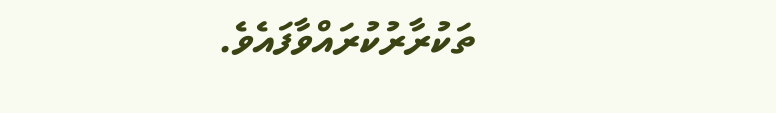ތަކުރާރުކުރައްވާފައެވެ.